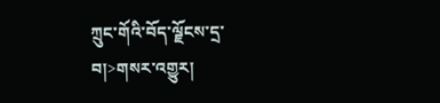ཀྲུང་གོའི་བོད་ལྗོངས་དྲ་བ།>གསར་འགྱུར།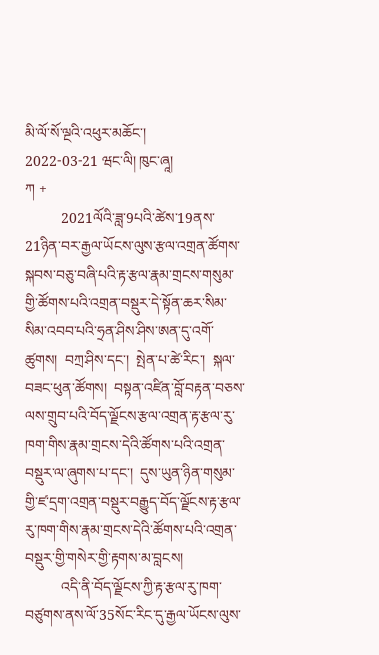མི་ལོ་སོ་ལྔའི་འཕུར་མཆོང་།
2022-03-21 ཝང་ལི། ཁུང་ཞཱ།
ཀ +
          2021ལོའི་ཟླ་9པའི་ཚེས་19ནས་21ཉིན་བར་རྒྱལ་ཡོངས་ལུས་རྩལ་འགྲན་ཚོགས་སྐབས་བཅུ་བཞི་པའི་རྟ་རྩལ་རྣམ་གྲངས་གསུམ་གྱི་ཚོགས་པའི་འགྲན་བསྡུར་དེ་སྟོན་ཆར་སིམ་སིམ་འབབ་པའི་ཧྲན་ཤིས་ཤིས་ཨན་དུ་འགོ་ཚུགས།  བཀྲ་ཤིས་དང་།  སྤེན་པ་ཚེ་རིང་།  སྐལ་བཟང་ཕུན་ཚོགས།  བསྟན་འཛིན་བློ་བརྟན་བཅས་ལས་གྲུབ་པའི་བོད་ལྗོངས་རྩལ་འགྲན་རྟ་རྩལ་རུ་ཁག་གིས་རྣམ་གྲངས་དེའི་ཚོགས་པའི་འགྲན་བསྡུར་ལ་ཞུགས་པ་དང་།  དུས་ཡུན་ཉིན་གསུམ་གྱི་ཛ་དྲག་འགྲན་བསྡུར་བརྒྱུད་བོད་ལྗོངས་རྟ་རྩལ་རུ་ཁག་གིས་རྣམ་གྲངས་དེའི་ཚོགས་པའི་འགྲན་བསྡུར་གྱི་གསེར་གྱི་རྟགས་མ་བླངས།
          འདི་ནི་བོད་ལྗོངས་ཀྱི་རྟ་རྩལ་རུ་ཁག་བཙུགས་ནས་ལོ་35སོང་རིང་དུ་རྒྱལ་ཡོངས་ལུས་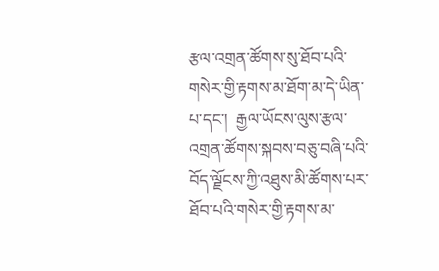རྩལ་འགྲན་ཚོགས་སུ་ཐོབ་པའི་གསེར་གྱི་རྟགས་མ་ཐོག་མ་དེ་ཡིན་པ་དང་།  རྒྱལ་ཡོངས་ལུས་རྩལ་འགྲན་ཚོགས་སྐབས་བཅུ་བཞི་པའི་བོད་ལྗོངས་ཀྱི་འཐུས་མི་ཚོགས་པར་ཐོབ་པའི་གསེར་གྱི་རྟགས་མ་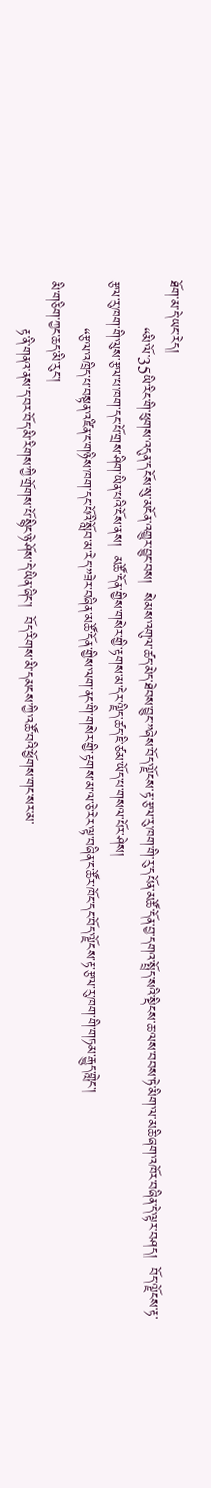ཐོག་མ་དེ་ཡང་རེད།
          “མི་ལོ་35ཡི་རིང་གི་ཕུགས་འདུན་དངོས་སུ་མངོན་འགྱུར་བྱུང་བས།  སེམས་འགུལ་ཚད་མེད་ཐེབས་བྱུང་”ཞེས་བོད་ལྗོངས་རྟ་རྩལ་རུ་ཁག་གི་རུ་དཔོན་མཚོ་དོན་བྱ་དགའ་སྤྲོད་སའི་སྡིངས་ཆ་ལས་བབས་ཏེ་མིག་ལ་མཆི་ཞག་འཁོར་བཞིན་དེ་ལྟར་བཤད།  བོད་ལྗོངས་རྟ་རྩལ་རུ་ཁག་གི་ལུས་རྩལ་པ་ཁག་དང་པོ་གྲས་ཤིག་ཡིན་པའི་ངོས་ནས།  མཚོ་དོན་གྱིས་གསེར་གྱི་རྟགས་མ་དེར་ལྗིད་ཚད་ཇི་ཙམ་ཡོད་པ་གསལ་པོར་ཤེས།
          “རྩལ་འཁྲིད་པ་བསྟན་འཛིན་ང་གཉིས་ཁག་དང་པོའི་སློབ་མ་རེད་”ཟེར་བཞིན་མཚོ་དོན་གྱིས་ལག་ནང་གི་གསེར་གྱི་རྟགས་མ་ལ་ཅེ་རེར་ལྟ་བཞིན་ང་ཚོར་ཁོང་དང་བོད་ལྗོངས་རྟ་རྩལ་རུ་ཁག་གི་གཏམ་རྒྱུད་གླེང་།
མི་གཅིག་ཀྱང་ཆད་མི་རུང་།
          རྟ་ནི་གནའ་ནས་ད་བར་བོད་མི་རིགས་ཀྱི་གྲོགས་པོ་སྙིང་ཉེ་ཤོས་དེ་ཡིན་ཞིང་།  བོད་རིགས་མི་དམངས་ཀྱི་འཚོ་བའི་ཕྱོགས་གང་སར་མ་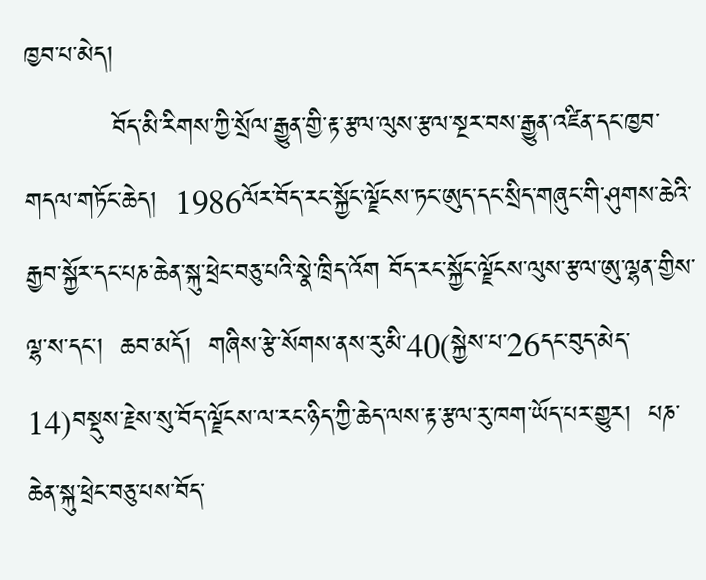ཁྱབ་པ་མེད།
          བོད་མི་རིགས་ཀྱི་སྲོལ་རྒྱུན་གྱི་རྟ་རྩལ་ལུས་རྩལ་སྔར་བས་རྒྱུན་འཛིན་དང་ཁྱབ་གདལ་གཏོང་ཆེད།  1986ལོར་བོད་རང་སྐྱོང་ལྗོངས་ཏང་ཨུད་དང་སྲིད་གཞུང་གི་ཤུགས་ཆེའི་རྒྱབ་སྐྱོར་དང་པཎ་ཆེན་སྐུ་ཕྲེང་བཅུ་པའི་སྣེ་ཁྲིད་འོག བོད་རང་སྐྱོང་ལྗོངས་ལུས་རྩལ་ཨུ་ལྷན་གྱིས་ལྷ་ས་དང་།  ཆབ་མདོ།  གཞིས་རྩེ་སོགས་ནས་རུ་མི་40(སྐྱེས་པ་26དང་བུད་མེད་14)བསྡུས་རྗེས་སུ་བོད་ལྗོངས་ལ་རང་ཉིད་ཀྱི་ཆེད་ལས་རྟ་རྩལ་རུ་ཁག་ཡོད་པར་གྱུར།  པཎ་ཆེན་སྐུ་ཕྲེང་བཅུ་པས་བོད་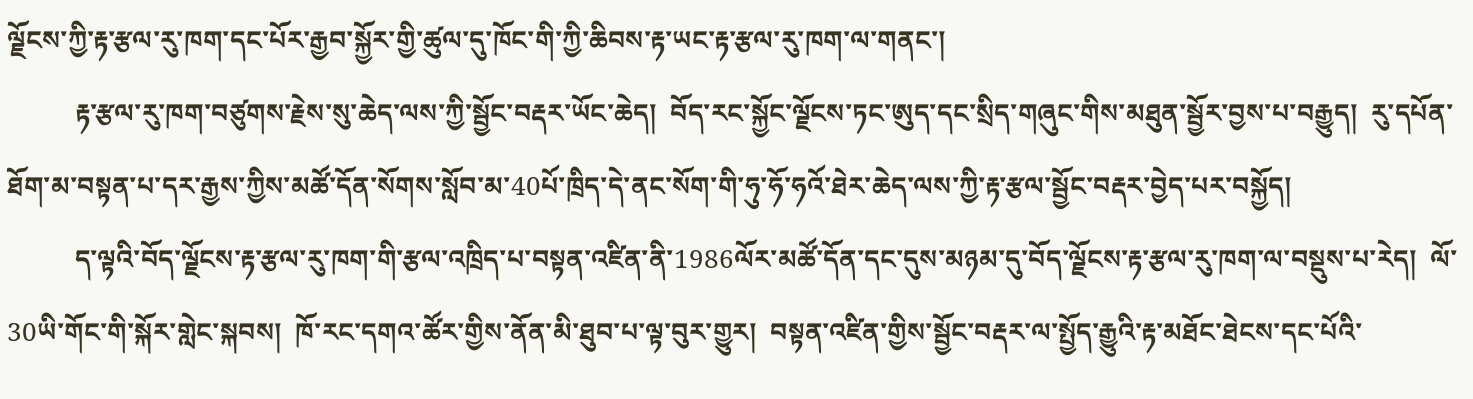ལྗོངས་ཀྱི་རྟ་རྩལ་རུ་ཁག་དང་པོར་རྒྱབ་སྐྱོར་གྱི་ཚུལ་དུ་ཁོང་གི་ཀྱི་ཆིབས་རྟ་ཡང་རྟ་རྩལ་རུ་ཁག་ལ་གནང་།
          རྟ་རྩལ་རུ་ཁག་བཙུགས་རྗེས་སུ་ཆེད་ལས་ཀྱི་སྦྱོང་བརྡར་ཡོང་ཆེད།  བོད་རང་སྐྱོང་ལྗོངས་ཏང་ཨུད་དང་སྲིད་གཞུང་གིས་མཐུན་སྦྱོར་བྱས་པ་བརྒྱུད།  རུ་དཔོན་ཐོག་མ་བསྟན་པ་དར་རྒྱས་ཀྱིས་མཚོ་དོན་སོགས་སློབ་མ་40པོ་ཁྲིད་དེ་ནང་སོག་གི་ཧུ་ཧོ་ཧའོ་ཐེར་ཆེད་ལས་ཀྱི་རྟ་རྩལ་སྦྱོང་བརྡར་བྱེད་པར་བསྐྱོད།
          ད་ལྟའི་བོད་ལྗོངས་རྟ་རྩལ་རུ་ཁག་གི་རྩལ་འཁྲིད་པ་བསྟན་འཛིན་ནི་1986ལོར་མཚོ་དོན་དང་དུས་མཉམ་དུ་བོད་ལྗོངས་རྟ་རྩལ་རུ་ཁག་ལ་བསྡུས་པ་རེད།  ལོ་30ཡི་གོང་གི་སྐོར་གླེང་སྐབས།  ཁོ་རང་དགའ་ཚོར་གྱིས་ནོན་མི་ཐུབ་པ་ལྟ་བུར་གྱུར།  བསྟན་འཛིན་གྱིས་སྦྱོང་བརྡར་ལ་སྤྱོད་རྒྱུའི་རྟ་མཐོང་ཐེངས་དང་པོའི་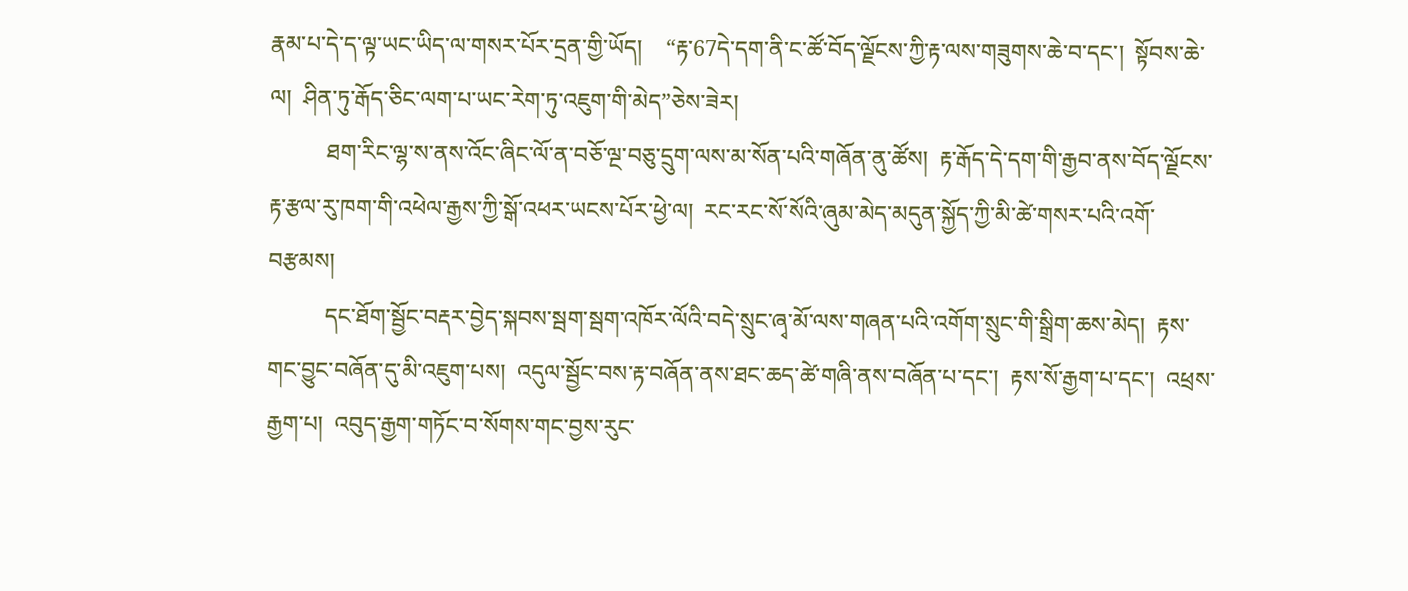རྣམ་པ་དེ་ད་ལྟ་ཡང་ཡིད་ལ་གསར་པོར་དྲན་གྱི་ཡོད།    “རྟ་67དེ་དག་ནི་ང་ཚོ་བོད་ལྗོངས་ཀྱི་རྟ་ལས་གཟུགས་ཆེ་བ་དང་།  སྟོབས་ཆེ་ལ།  ཤིན་ཏུ་རྒོད་ཅིང་ལག་པ་ཡང་རེག་ཏུ་འཇུག་གི་མེད”ཅེས་ཟེར།
          ཐག་རིང་ལྷ་ས་ནས་འོང་ཞིང་ལོ་ན་བཅོ་ལྔ་བཅུ་དྲུག་ལས་མ་སོན་པའི་གཞོན་ནུ་ཚོས།  རྟ་རྒོད་དེ་དག་གི་རྒྱབ་ནས་བོད་ལྗོངས་རྟ་རྩལ་རུ་ཁག་གི་འཕེལ་རྒྱས་ཀྱི་སྒོ་འཕར་ཡངས་པོར་ཕྱེ་ལ།  རང་རང་སོ་སོའི་ཞུམ་མེད་མདུན་སྐྱོད་ཀྱི་མི་ཚེ་གསར་པའི་འགོ་བརྩམས།
          དང་ཐོག་སྦྱོང་བརྡར་བྱེད་སྐབས་སྦག་སྦག་འཁོར་ལོའི་བདེ་སྲུང་ཞྭ་མོ་ལས་གཞན་པའི་འགོག་སྲུང་གི་སྒྲིག་ཆས་མེད།  རྟས་གང་བྱུང་བཞོན་དུ་མི་འཇུག་པས།  འདུལ་སྦྱོང་བས་རྟ་བཞོན་ནས་ཐང་ཆད་ཚེ་གཞི་ནས་བཞོན་པ་དང་།  རྟས་སོ་རྒྱག་པ་དང་།  འཕྲས་རྒྱག་པ།  འབུད་རྒྱག་གཏོང་བ་སོགས་གང་བྱས་རུང་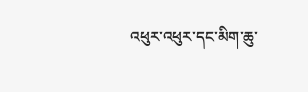འཕུར་འཕུར་དང་མིག་ཆུ་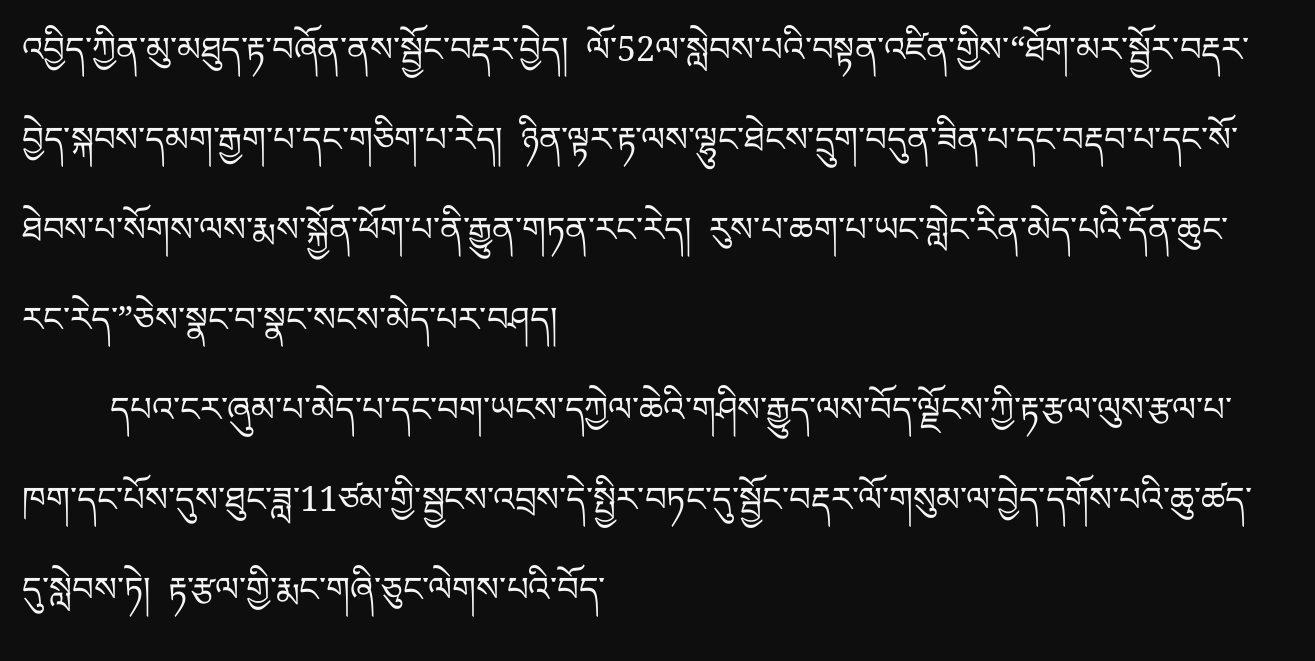འབྱིད་ཀྱིན་མུ་མཐུད་རྟ་བཞོན་ནས་སྦྱོང་བརྡར་བྱེད།  ལོ་52ལ་སླེབས་པའི་བསྟན་འཛིན་གྱིས་“ཐོག་མར་སྦྱོར་བརྡར་བྱེད་སྐབས་དམག་རྒྱག་པ་དང་གཅིག་པ་རེད།  ཉིན་ལྟར་རྟ་ལས་ལྷུང་ཐེངས་དྲུག་བདུན་ཟིན་པ་དང་བརྡབ་པ་དང་སོ་ཐེབས་པ་སོགས་ལས་རྨས་སྐྱོན་ཕོག་པ་ནི་རྒྱུན་གཏན་རང་རེད།  རུས་པ་ཆག་པ་ཡང་གླེང་རིན་མེད་པའི་དོན་ཆུང་རང་རེད་”ཅེས་སྣང་བ་སྣང་སངས་མེད་པར་བཤད།
          དཔའ་ངར་ཞུམ་པ་མེད་པ་དང་བག་ཡངས་དཀྱེལ་ཆེའི་གཤིས་རྒྱུད་ལས་བོད་ལྗོངས་ཀྱི་རྟ་རྩལ་ལུས་རྩལ་པ་ཁག་དང་པོས་དུས་ཐུང་ཟླ་11ཙམ་གྱི་སྦྱངས་འབྲས་དེ་སྤྱིར་བཏང་དུ་སྦྱོང་བརྡར་ལོ་གསུམ་ལ་བྱེད་དགོས་པའི་ཆུ་ཚད་དུ་སླེབས་ཏེ།  རྟ་རྩལ་གྱི་རྨང་གཞི་ཅུང་ལེགས་པའི་བོད་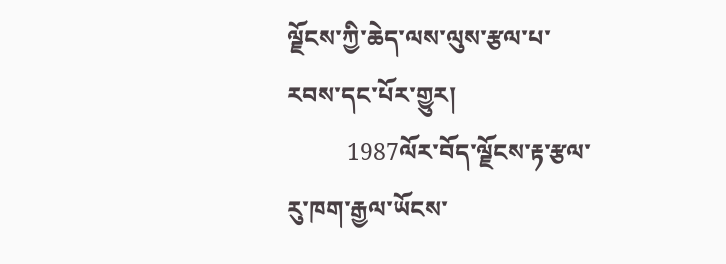ལྗོངས་ཀྱི་ཆེད་ལས་ལུས་རྩལ་པ་རབས་དང་པོར་གྱུར།
          1987ལོར་བོད་ལྗོངས་རྟ་རྩལ་རུ་ཁག་རྒྱལ་ཡོངས་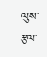ལུས་རྩལ་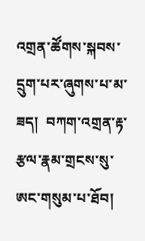འགྲན་ཚོགས་སྐབས་དྲུག་པར་ཞུགས་པ་མ་ཟད།  བཀག་འགྲན་རྟ་རྩལ་རྣམ་གྲངས་སུ་ཨང་གསུམ་པ་ཐོབ།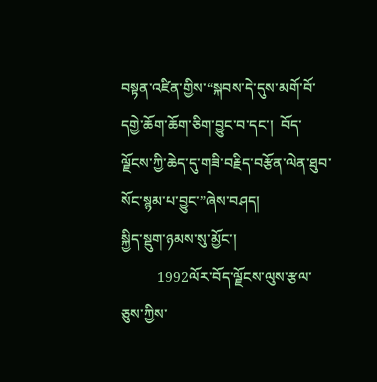བསྟན་འཛིན་གྱིས་“སྐབས་དེ་དུས་མགོ་བོ་དགྱེ་ཆོག་ཆོག་ཅིག་བྱུང་བ་དང་།  བོད་ལྗོངས་ཀྱི་ཆེད་དུ་གཟི་བརྗིད་བརྩོན་ལེན་ཐུབ་སོང་སྙམ་པ་བྱུང་”ཞེས་བཤད།
སྐྱིད་སྡུག་ཉམས་སུ་མྱོང་།
          1992ལོར་བོད་ལྗོངས་ལུས་རྩལ་ཅུས་ཀྱིས་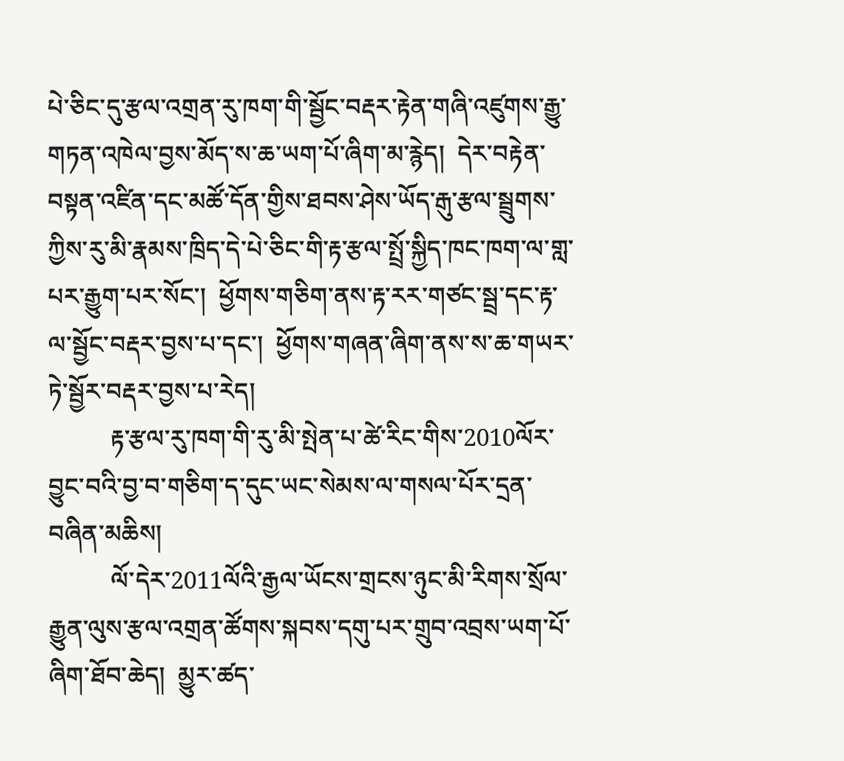པེ་ཅིང་དུ་རྩལ་འགྲན་རུ་ཁག་གི་སྦྱོང་བརྡར་རྟེན་གཞི་འཛུགས་རྒྱུ་གཏན་འཁེལ་བྱས་མོད་ས་ཆ་ཡག་པོ་ཞིག་མ་རྙེད།  དེར་བརྟེན་བསྟན་འཛིན་དང་མཚོ་དོན་གྱིས་ཐབས་ཤེས་ཡོད་རྒུ་རྩལ་སྦྲུགས་ཀྱིས་རུ་མི་རྣམས་ཁྲིད་དེ་པེ་ཅིང་གི་རྟ་རྩལ་སྤྲོ་སྐྱིད་ཁང་ཁག་ལ་གླ་པར་རྒྱུག་པར་སོང་།  ཕྱོགས་གཅིག་ནས་རྟ་རར་གཙང་སྦྲ་དང་རྟ་ལ་སྦྱོང་བརྡར་བྱས་པ་དང་།  ཕྱོགས་གཞན་ཞིག་ནས་ས་ཆ་གཡར་ཏེ་སྦྱོར་བརྡར་བྱས་པ་རེད།
          རྟ་རྩལ་རུ་ཁག་གི་རུ་མི་སྤེན་པ་ཚེ་རིང་གིས་2010ལོར་བྱུང་བའི་བྱ་བ་གཅིག་ད་དུང་ཡང་སེམས་ལ་གསལ་པོར་དྲན་བཞིན་མཆིས།
          ལོ་དེར་2011ལོའི་རྒྱལ་ཡོངས་གྲངས་ཉུང་མི་རིགས་སྲོལ་རྒྱུན་ལུས་རྩལ་འགྲན་ཚོགས་སྐབས་དགུ་པར་གྲུབ་འབྲས་ཡག་པོ་ཞིག་ཐོབ་ཆེད།  མྱུར་ཚད་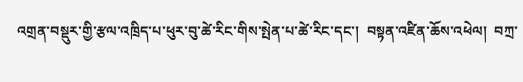འགྲན་བསྡུར་གྱི་རྩལ་འཁྲིད་པ་ཕུར་བུ་ཚེ་རིང་གིས་སྤེན་པ་ཚེ་རིང་དང་།  བསྟན་འཛིན་ཆོས་འཕེལ།  བཀྲ་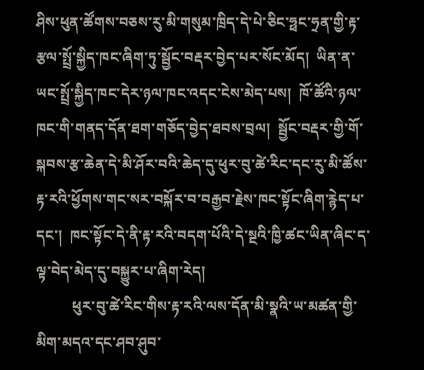ཤིས་ཕུན་ཚོགས་བཅས་རུ་མི་གསུམ་ཁྲིད་དེ་པེ་ཅིང་ཧྥང་ཧྲན་གྱི་རྟ་རྩལ་སྤྲོ་སྐྱིད་ཁང་ཞིག་ཏུ་སྦྱོང་བརྡར་བྱེད་པར་སོང་མོད།  ཡིན་ན་ཡང་སྤྲོ་སྐྱིད་ཁང་དེར་ཉལ་ཁང་འདང་ངེས་མེད་པས།  ཁོ་ཚོའི་ཉལ་ཁང་གི་གནད་དོན་ཐག་གཅོད་བྱེད་ཐབས་བྲལ།  སྦྱོང་བརྡར་གྱི་གོ་སྐབས་རྩ་ཆེན་དེ་མི་ཤོར་བའི་ཆེད་དུ་ཕུར་བུ་ཚེ་རིང་དང་རུ་མི་ཚོས་རྟ་རའི་ཕྱོགས་གང་སར་བསྐོར་བ་བརྒྱབ་རྗེས་ཁང་སྟོང་ཞིག་རྙེད་པ་དང་།  ཁང་སྟོང་དེ་ནི་རྟ་རའི་བདག་པོའི་དེ་སྔའི་ཁྱི་ཚང་ཡིན་ཞིང་ད་ལྟ་བེད་མེད་དུ་བསྐྱུར་པ་ཞིག་རེད།
          ཕུར་བུ་ཚེ་རིང་གིས་རྟ་རའི་ལས་དོན་མི་སྣའི་ཡ་མཚན་གྱི་མིག་མདའ་དང་ཤབ་ཤུབ་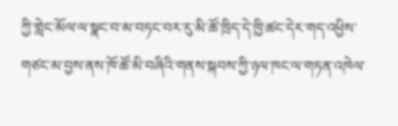ཀྱི་གླེང་མོལ་ལ་སྣང་བ་མ་བཏང་བར་རུ་མི་ཚོ་ཁྲིད་དེ་ཁྱི་ཚང་དེར་གད་འཕྱིས་གཙང་མ་བྱས་ནས་ཁོ་ཚོ་མི་བཞིའི་གནས་སྐབས་ཀྱི་ཉལ་ཁང་ལ་གཏན་འཁེལ་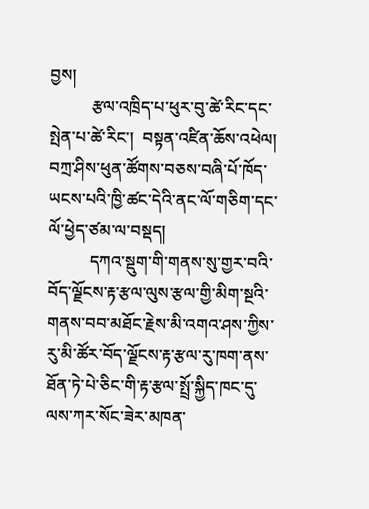བྱས།
          རྩལ་འཁྲིད་པ་ཕུར་བུ་ཚེ་རིང་དང་སྤེན་པ་ཚེ་རིང་།  བསྟན་འཛིན་ཆོས་འཕེལ།  བཀྲ་ཤིས་ཕུན་ཚོགས་བཅས་བཞི་པོ་ཁོད་ཡངས་པའི་ཁྱི་ཚང་དེའི་ནང་ལོ་གཅིག་དང་ལོ་ཕྱེད་ཙམ་ལ་བསྡད།
          དཀའ་སྡུག་གི་གནས་སུ་གྱར་བའི་བོད་ལྗོངས་རྟ་རྩལ་ལུས་རྩལ་གྱི་མིག་སྔའི་གནས་བབ་མཐོང་རྗེས་མི་འགའ་ཤས་ཀྱིས་རུ་མི་ཚོར་བོད་ལྗོངས་རྟ་རྩལ་རུ་ཁག་ནས་ཐོན་ཏེ་པེ་ཅིང་གི་རྟ་རྩལ་སྤྲོ་སྐྱིད་ཁང་དུ་ལས་ཀར་སོང་ཟེར་མཁན་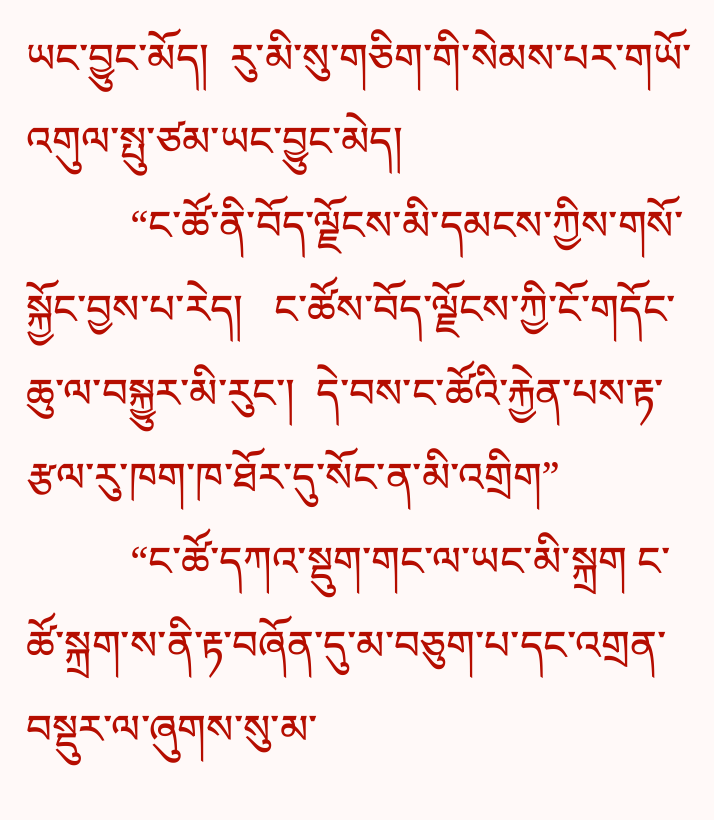ཡང་བྱུང་མོད།  རུ་མི་སུ་གཅིག་གི་སེམས་པར་གཡོ་འགུལ་སྤུ་ཙམ་ཡང་བྱུང་མེད།
          “ང་ཚོ་ནི་བོད་ལྗོངས་མི་དམངས་ཀྱིས་གསོ་སྐྱོང་བྱས་པ་རེད།   ང་ཚོས་བོད་ལྗོངས་ཀྱི་ངོ་གདོང་ཆུ་ལ་བསྐྱུར་མི་རུང་།  དེ་བས་ང་ཚོའི་རྐྱེན་པས་རྟ་རྩལ་རུ་ཁག་ཁ་ཐོར་དུ་སོང་ན་མི་འགྲིག”
          “ང་ཚོ་དཀའ་སྡུག་གང་ལ་ཡང་མི་སྐྲག ང་ཚོ་སྐྲག་ས་ནི་རྟ་བཞོན་དུ་མ་བཅུག་པ་དང་འགྲན་བསྡུར་ལ་ཞུགས་སུ་མ་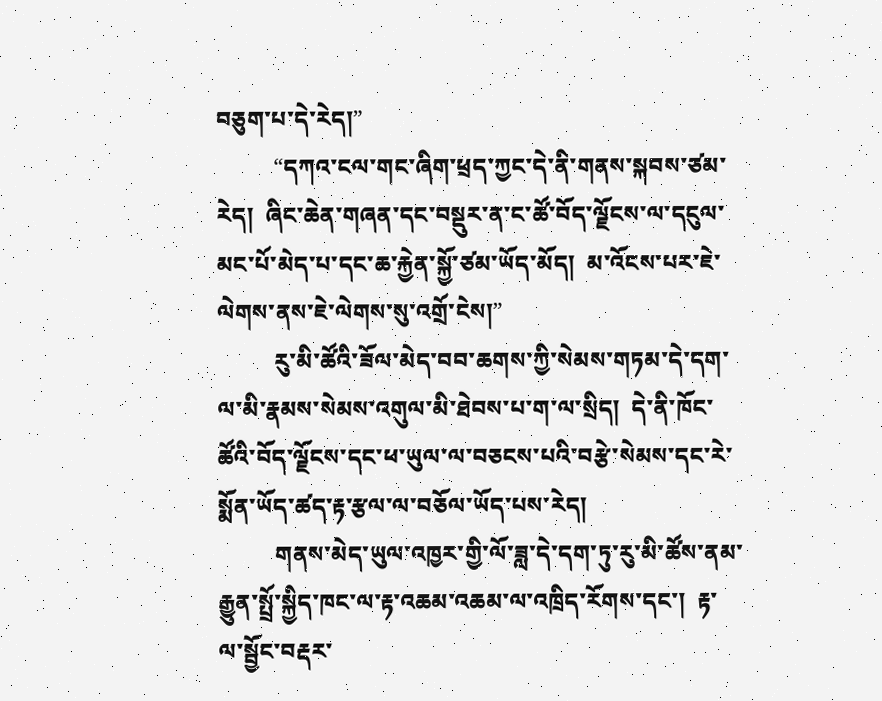བཅུག་པ་དེ་རེད།”
          “དཀའ་ངལ་གང་ཞིག་ཕྲད་ཀྱང་དེ་ནི་གནས་སྐབས་ཙམ་རེད།  ཞིང་ཆེན་གཞན་དང་བསྡུར་ན་ང་ཚོ་བོད་ལྗོངས་ལ་དངུལ་མང་པོ་མེད་པ་དང་ཆ་རྐྱེན་སྐྱོ་ཙམ་ཡོད་མོད།  མ་འོངས་པར་ཇེ་ལེགས་ནས་ཇེ་ལེགས་སུ་འགྲོ་ངེས།”
          རུ་མི་ཚོའི་ཟོལ་མེད་བབ་ཆགས་ཀྱི་སེམས་གཏམ་དེ་དག་ལ་མི་རྣམས་སེམས་འགུལ་མི་ཐེབས་པ་ག་ལ་སྲིད།  དེ་ནི་ཁོང་ཚོའི་བོད་ལྗོངས་དང་ཕ་ཡུལ་ལ་བཅངས་པའི་བརྩེ་སེམས་དང་རེ་སྨོན་ཡོད་ཚད་རྟ་རྩལ་ལ་བཅོལ་ཡོད་པས་རེད།
          གནས་མེད་ཡུལ་འཁྱར་གྱི་ལོ་ཟླ་དེ་དག་ཏུ་རུ་མི་ཚོས་ནམ་རྒྱུན་སྤྲོ་སྐྱིད་ཁང་ལ་རྟ་འཆམ་འཆམ་ལ་འཁྲིད་རོགས་དང་།  རྟ་ལ་སྦྱོང་བརྡར་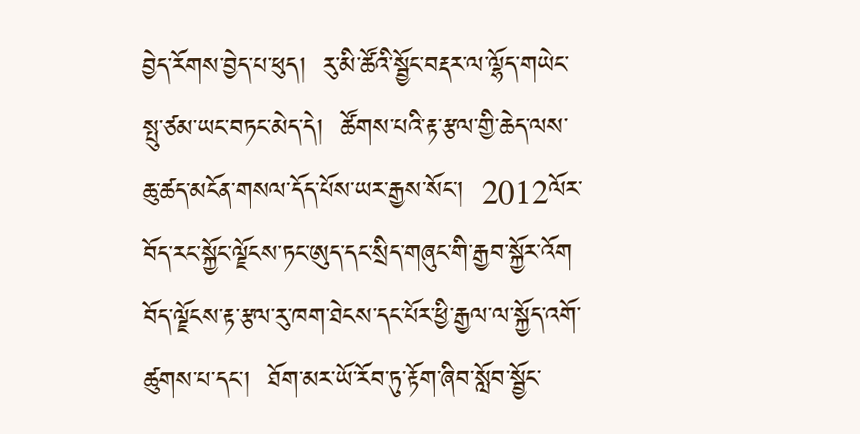བྱེད་རོགས་བྱེད་པ་ཕུད།  རུ་མི་ཚོའི་སྦྱོང་བརྡར་ལ་ལྷོད་གཡེང་སྤུ་ཙམ་ཡང་བཏང་མེད་དེ།  ཚོགས་པའི་རྟ་རྩལ་གྱི་ཆེད་ལས་ཆུ་ཚད་མངོན་གསལ་དོད་པོས་ཡར་རྒྱས་སོང་།  2012ལོར་བོད་རང་སྐྱོང་ལྗོངས་ཏང་ཨུད་དང་སྲིད་གཞུང་གི་རྒྱབ་སྐྱོར་འོག བོད་ལྗོངས་རྟ་རྩལ་རུ་ཁག་ཐེངས་དང་པོར་ཕྱི་རྒྱལ་ལ་སྐྱོད་འགོ་ཚུགས་པ་དང་།  ཐོག་མར་ཡོ་རོབ་ཏུ་རྟོག་ཞིབ་སློབ་སྦྱོང་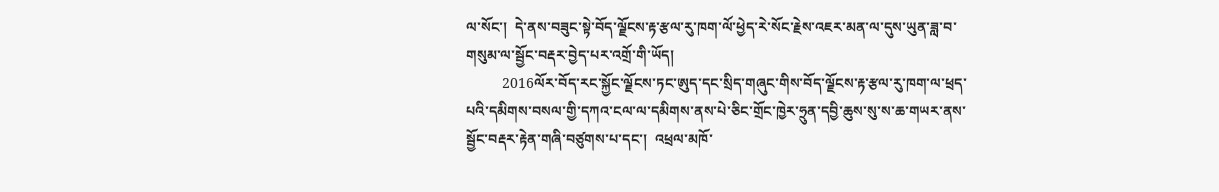ལ་སོང་།  དེ་ནས་བཟུང་སྟེ་བོད་ལྗོངས་རྟ་རྩལ་རུ་ཁག་ལོ་ཕྱེད་རེ་སོང་རྗེས་འཇར་མན་ལ་དུས་ཡུན་ཟླ་བ་གསུམ་ལ་སྦྱོང་བརྡར་བྱེད་པར་འགྲོ་གི་ཡོད།
          2016ལོར་བོད་རང་སྐྱོང་ལྗོངས་ཏང་ཨུད་དང་སྲིད་གཞུང་གིས་བོད་ལྗོངས་རྟ་རྩལ་རུ་ཁག་ལ་ཕྲད་པའི་དམིགས་བསལ་གྱི་དཀའ་ངལ་ལ་དམིགས་ནས་པེ་ཅིང་གྲོང་ཁྱེར་ཧྲུན་དབྱི་ཆུས་སུ་ས་ཆ་གཡར་ནས་སྦྱོང་བརྡར་རྟེན་གཞི་བཙུགས་པ་དང་།  འཕྲལ་མཁོ་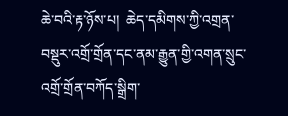ཆེ་བའི་རྟ་ཉོས་པ།  ཆེད་དམིགས་ཀྱི་འགྲན་བསྡུར་འགྲོ་གྲོན་དང་ནམ་རྒྱུན་གྱི་འགན་སྲུང་འགྲོ་གྲོན་བཀོད་སྒྲིག་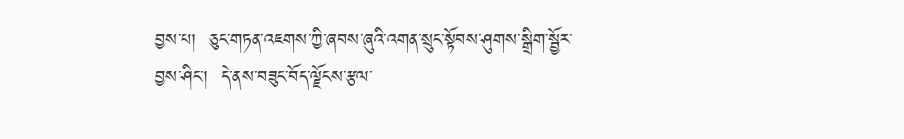བྱས་པ།  ཅུང་གཏན་འཇགས་ཀྱི་ཞབས་ཞུའི་འགན་སྲུང་སྟོབས་ཤུགས་སྒྲིག་སྦྱོར་བྱས་ཤིང་།  དེ་ནས་བཟུང་བོད་ལྗོངས་རྩལ་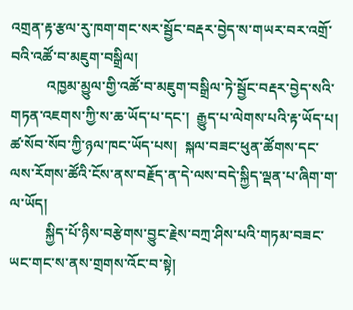འགྲན་རྟ་རྩལ་རུ་ཁག་གང་སར་སྦྱོང་བརྡར་བྱེད་ས་གཡར་བར་འགྲོ་བའི་འཚོ་བ་མཇུག་བསྒྲིལ།
          འཁྱམ་མྱུལ་གྱི་འཚོ་བ་མཇུག་བསྒྲིལ་ཏེ་སྦྱོང་བརྡར་བྱེད་སའི་གཏན་འཇགས་ཀྱི་ས་ཆ་ཡོད་པ་དང་།  རྒྱུད་པ་ལེགས་པའི་རྟ་ཡོད་པ།  ཚ་སོབ་སོབ་ཀྱི་ཉལ་ཁང་ཡོད་པས།  སྐལ་བཟང་ཕུན་ཚོགས་དང་ལས་རོགས་ཚོའི་ངོས་ནས་བརྗོད་ན་དེ་ལས་བདེ་སྐྱིད་ལྡན་པ་ཞིག་ག་ལ་ཡོད།
          སྐྱིད་པོ་ཉིས་བརྩེགས་བྱུང་རྗེས་བཀྲ་ཤིས་པའི་གཏམ་བཟང་ཡང་གང་ས་ནས་གྲགས་འོང་བ་སྟེ།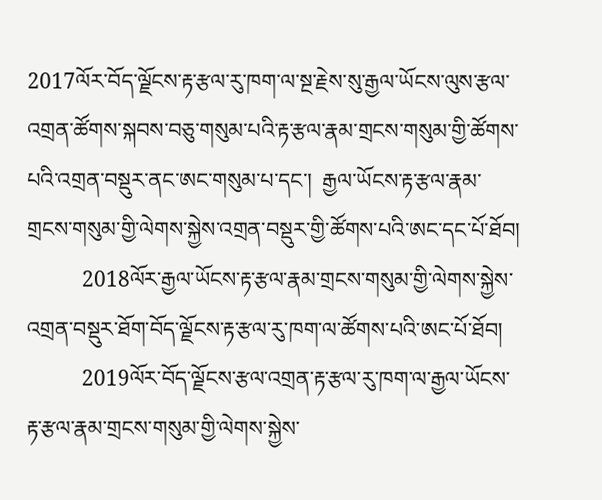2017ལོར་བོད་ལྗོངས་རྟ་རྩལ་རུ་ཁག་ལ་སྔ་རྗེས་སུ་རྒྱལ་ཡོངས་ལུས་རྩལ་འགྲན་ཚོགས་སྐབས་བཅུ་གསུམ་པའི་རྟ་རྩལ་རྣམ་གྲངས་གསུམ་གྱི་ཚོགས་པའི་འགྲན་བསྡུར་ནང་ཨང་གསུམ་པ་དང་།  རྒྱལ་ཡོངས་རྟ་རྩལ་རྣམ་གྲངས་གསུམ་གྱི་ལེགས་སྐྱེས་འགྲན་བསྡུར་གྱི་ཚོགས་པའི་ཨང་དང་པོ་ཐོབ།
          2018ལོར་རྒྱལ་ཡོངས་རྟ་རྩལ་རྣམ་གྲངས་གསུམ་གྱི་ལེགས་སྐྱེས་འགྲན་བསྡུར་ཐོག་བོད་ལྗོངས་རྟ་རྩལ་རུ་ཁག་ལ་ཚོགས་པའི་ཨང་པོ་ཐོབ།
          2019ལོར་བོད་ལྗོངས་རྩལ་འགྲན་རྟ་རྩལ་རུ་ཁག་ལ་རྒྱལ་ཡོངས་རྟ་རྩལ་རྣམ་གྲངས་གསུམ་གྱི་ལེགས་སྐྱེས་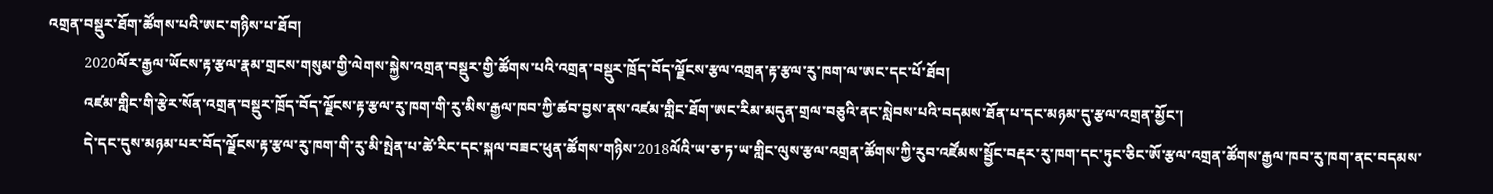འགྲན་བསྡུར་ཐོག་ཚོགས་པའི་ཨང་གཉིས་པ་ཐོབ།
          2020ལོར་རྒྱལ་ཡོངས་རྟ་རྩལ་རྣམ་གྲངས་གསུམ་གྱི་ལེགས་སྐྱེས་འགྲན་བསྡུར་གྱི་ཚོགས་པའི་འགྲན་བསྡུར་ཁྲོད་བོད་ལྗོངས་རྩལ་འགྲན་རྟ་རྩལ་རུ་ཁག་ལ་ཨང་དང་པོ་ཐོབ།
          འཛམ་གླིང་གི་རྩེར་སོན་འགྲན་བསྡུར་ཁྲོད་བོད་ལྗོངས་རྟ་རྩལ་རུ་ཁག་གི་རུ་མིས་རྒྱལ་ཁབ་ཀྱི་ཚབ་བྱས་ནས་འཛམ་གླིང་ཐོག་ཨང་རིམ་མདུན་གྲལ་བཅུའི་ནང་སླེབས་པའི་བདམས་ཐོན་པ་དང་མཉམ་དུ་རྩལ་འགྲན་མྱོང་།
          དེ་དང་དུས་མཉམ་པར་བོད་ལྗོངས་རྟ་རྩལ་རུ་ཁག་གི་རུ་མི་སྤེན་པ་ཚེ་རིང་དང་སྐལ་བཟང་ཕུན་ཚོགས་གཉིས་2018ལོའི་ཡ་ཅ་ཏ་ཡ་གླིང་ལུས་རྩལ་འགྲན་ཚོགས་ཀྱི་རུབ་འཛོམས་སྦྱོང་བརྡར་རུ་ཁག་དང་ཏུང་ཅིང་ཨོ་རྩལ་འགྲན་ཚོགས་རྒྱལ་ཁབ་རུ་ཁག་ནང་བདམས་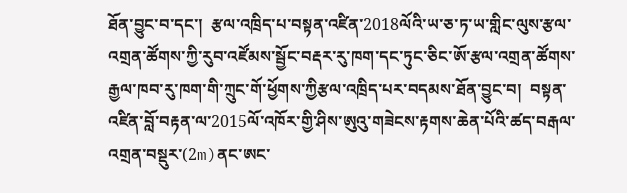ཐོན་བྱུང་བ་དང་།  རྩལ་འཁྲིད་པ་བསྟན་འཛིན་2018ལོའི་ཡ་ཅ་ཏ་ཡ་གླིང་ལུས་རྩལ་འགྲན་ཚོགས་ཀྱི་རུབ་འཛོམས་སྦྱོང་བརྡར་རུ་ཁག་དང་ཏུང་ཅིང་ཨོ་རྩལ་འགྲན་ཚོགས་རྒྱལ་ཁབ་རུ་ཁག་གི་ཀྲུང་གོ་ཕྱོགས་ཀྱིརྩལ་འཁྲིད་པར་བདམས་ཐོན་བྱུང་བ།  བསྟན་འཛིན་བློ་བརྟན་ལ་2015ལོ་འཁོར་གྱི་ཤིས་ཨུའུ་གཟེངས་རྟགས་ཆེན་པོའི་ཚད་བརྒལ་འགྲན་བསྡུར་(2m)ནང་ཨང་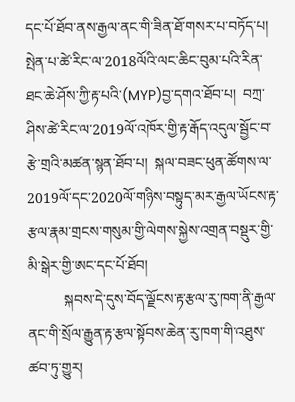དང་པོ་ཐོབ་ནས་རྒྱལ་ནང་གི་ཟིན་ཐོ་གསར་པ་བཏོད་པ།  སྤེན་པ་ཚེ་རིང་ལ་2018ལོའི་ལང་ཆིང་བུམ་པའི་རིན་ཐང་ཆེ་ཤོས་ཀྱི་རྟ་པའི་(MYP)བྱ་དགའ་ཐོབ་པ།  བཀྲ་ཤིས་ཚེ་རིང་ལ་2019ལོ་འཁོར་གྱི་རྟ་རྒོད་འདུལ་སྦྱོང་བ་རྩེ་གྲའི་མཚན་སྙན་ཐོབ་པ།  སྐལ་བཟང་ཕུན་ཚོགས་ལ་2019ལོ་དང་2020ལོ་གཉིས་བསྟུད་མར་རྒྱལ་ཡོངས་རྟ་རྩལ་རྣམ་གྲངས་གསུམ་གྱི་ལེགས་སྐྱེས་འགྲན་བསྡུར་གྱི་མི་སྒེར་གྱི་ཨང་དང་པོ་ཐོབ།
          སྐབས་དེ་དུས་བོད་ལྗོངས་རྟ་རྩལ་རུ་ཁག་ནི་རྒྱལ་ནང་གི་སྲོལ་རྒྱུན་རྟ་རྩལ་སྟོབས་ཆེན་རུ་ཁག་གི་འཐུས་ཚབ་ཏུ་གྱུར།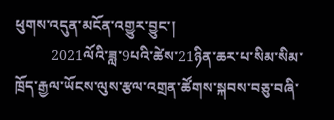ཕུགས་འདུན་མངོན་འགྱུར་བྱུང་།
          2021ལོའི་ཟླ་9པའི་ཚེས་21ཉིན་ཆར་པ་སིམ་སིམ་ཁྲོད་རྒྱལ་ཡོངས་ལུས་རྩལ་འགྲན་ཚོགས་སྐབས་བཅུ་བཞི་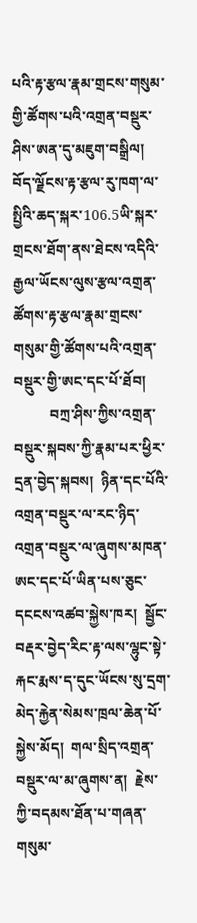པའི་རྟ་རྩལ་རྣམ་གྲངས་གསུམ་གྱི་ཚོགས་པའི་འགྲན་བསྡུར་ཤིས་ཨན་དུ་མཇུག་བསྒྲིལ།  བོད་ལྗོངས་རྟ་རྩལ་རུ་ཁག་ལ་སྤྱིའི་ཆད་སྐར་106.5ཡི་སྐར་གྲངས་ཐོག་ནས་ཐེངས་འདིའི་རྒྱལ་ཡོངས་ལུས་རྩལ་འགྲན་ཚོགས་རྟ་རྩལ་རྣམ་གྲངས་གསུམ་གྱི་ཚོགས་པའི་འགྲན་བསྡུར་གྱི་ཨང་དང་པོ་ཐོབ།
          བཀྲ་ཤིས་ཀྱིས་འགྲན་བསྡུར་སྐབས་ཀྱི་རྣམ་པར་ཕྱིར་དྲན་བྱེད་སྐབས།  ཉིན་དང་པོའི་འགྲན་བསྡུར་ལ་རང་ཉིད་འགྲན་བསྡུར་ལ་ཞུགས་མཁན་ཨང་དང་པོ་ཡིན་པས་ཅུང་དངངས་འཚབ་སྐྱེས་ཁར།  སྦྱོང་བརྡར་བྱེད་རིང་རྟ་ལས་ལྷུང་སྟེ་རྐང་རྨས་ད་དུང་ཡོངས་སུ་དྲག་མེད་རྐྱེན་སེམས་ཁྲལ་ཆེན་པོ་སྐྱེས་མོད།  གལ་སྲིད་འགྲན་བསྡུར་ལ་མ་ཞུགས་ན།  རྗེས་ཀྱི་བདམས་ཐོན་པ་གཞན་གསུམ་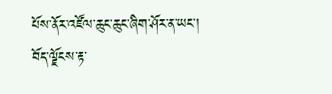པོས་ནོར་འཛོལ་ཆུང་ཆུང་ཞིག་ཤོར་ན་ཡང་།  བོད་ལྗོངས་རྟ་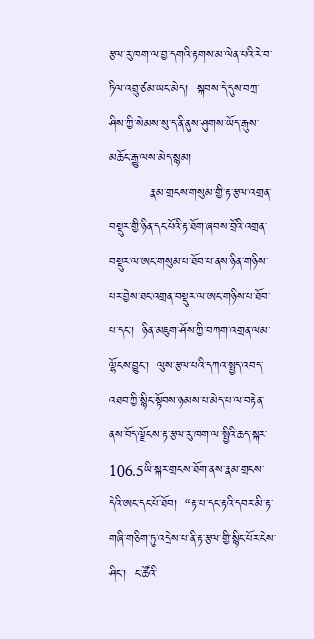རྩལ་རུ་ཁག་ལ་བྱ་དགའི་རྟགས་མ་ལེན་པའི་རེ་བ་ཏིལ་འབྲུ་ཙམ་ཡང་མེད།  སྐབས་དེ་དུས་བཀྲ་ཤིས་ཀྱི་སེམས་སུ་ད་ནི་ནུས་ཤུགས་ཡོད་རྒུས་མཆོང་རྒྱུ་ལས་མེད་སྙམ།
          རྣམ་གྲངས་གསུམ་གྱི་རྟ་རྩལ་འགྲན་བསྡུར་གྱི་ཉིན་དང་པོའི་རྟ་ཐོག་ཞབས་བྲོའི་འགྲན་བསྡུར་ལ་ཨང་གསུམ་པ་ཐོབ་པ་ནས་ཉིན་གཉིས་པར་བྱེས་ཐང་འགྲན་བསྡུར་ལ་ཨང་གཉིས་པ་ཐོབ་པ་དང་།  ཉིན་མཇུག་ཤོས་ཀྱི་བཀག་འགྲན་ལམ་ལྷོངས་བྱུང་།  ལུས་རྩལ་པའི་དཀའ་སྤྱད་འབད་འཐབ་ཀྱི་སྙིང་སྟོབས་ཉམས་པ་མེད་པ་ལ་བརྟེན་ནས་བོད་ལྗོངས་རྟ་རྩལ་རུ་ཁག་ལ་སྤྱིའི་ཆད་སྐར་106.5ཡི་སྐར་གྲངས་ཐོག་ནས་རྣམ་གྲངས་དེའི་ཨང་དང་པོ་ཐོབ།  “རྟ་པ་དང་རྟའི་དབར་མི་རྟ་གཞི་གཅིག་ཏུ་འདྲེས་པ་ནི་རྟ་རྩལ་གྱི་སྙིང་པོར་ངེས་ཤིང་།  ང་ཚོའི་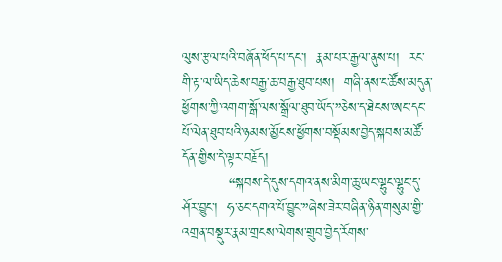ལུས་རྩལ་པའི་བཞོན་ཕོད་པ་དང་།  རྣམ་པར་རྒྱལ་ནུས་པ།  རང་གི་རྟ་ལ་ཡིད་ཆེས་བརྒྱ་ཆ་བརྒྱ་ཐུབ་པས།  གཞི་ནས་ང་ཚོས་མདུན་ཕྱོགས་ཀྱི་འགག་སྒོ་ལས་སྒྲོལ་ཐུབ་ཡོད་”ཅེས་ད་ཐེངས་ཨང་དང་པོ་ལེན་ཐུབ་པའི་ཉམས་མྱོངས་ཕྱོགས་བསྡོམས་བྱེད་སྐབས་མཚོ་དོན་གྱིས་དེ་ལྟར་བརྗོད།
          “སྐབས་དེ་དུས་དགའ་ནས་མིག་ཆུ་ཡང་ལྷུང་ལྷུང་དུ་ཤོར་བྱུང་།  ཧ་ཅང་དགའ་པོ་བྱུང་”ཞེས་ཟེར་བཞིན་ཉིན་གསུམ་གྱི་འགྲན་བསྡུར་རྣམ་གྲངས་ལེགས་གྲུབ་བྱེད་རོགས་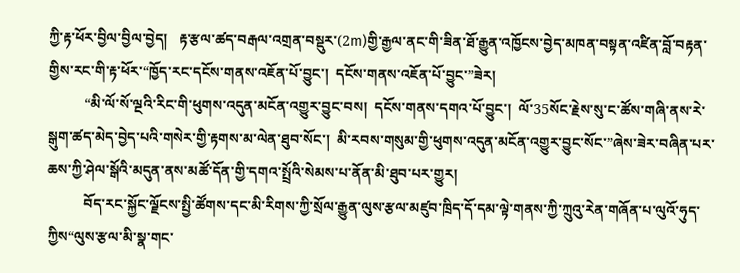ཀྱི་རྟ་ཕོར་བྱིལ་བྱིལ་བྱེད།   རྟ་རྩལ་ཚད་བརྒལ་འགྲན་བསྡུར་(2m)གྱི་རྒྱལ་ནང་གི་ཟིན་ཐོ་རྒྱུན་འཁྱོངས་བྱེད་མཁན་བསྟན་འཛིན་བློ་བརྟན་གྱིས་རང་གི་རྟ་ཕོར་“ཁྱོད་རང་དངོས་གནས་འཇོན་པོ་བྱུང་།  དངོས་གནས་འཇོན་པོ་བྱུང་”ཟེར།
          “མི་ལོ་སོ་ལྔའི་རིང་གི་ཕུགས་འདུན་མངོན་འགྱུར་བྱུང་བས།  དངོས་གནས་དགའ་པོ་བྱུང་།  ལོ་35སོང་རྗེས་སུ་ང་ཚོས་གཞི་ནས་རེ་སྒུག་ཚད་མེད་བྱེད་པའི་གསེར་གྱི་རྟགས་མ་ལེན་ཐུབ་སོང་།  མི་རབས་གསུམ་གྱི་ཕུགས་འདུན་མངོན་འགྱུར་བྱུང་སོང་”ཞེས་ཟེར་བཞིན་པར་ཆས་ཀྱི་ཤེལ་སྒོའི་མདུན་ནས་མཚོ་དོན་གྱི་དགའ་སྤྲོའི་སེམས་པ་ནོན་མི་ཐུབ་པར་གྱུར།
          བོད་རང་སྐྱོང་ལྗོངས་སྤྱི་ཚོགས་དང་མི་རིགས་ཀྱི་སྲོལ་རྒྱུན་ལུས་རྩལ་མཛུབ་ཁྲིད་དོ་དམ་ལྟེ་གནས་ཀྱི་ཀྲུའུ་རེན་གཞོན་པ་ལུའོ་ཧུད་ཀྱིས“ལུས་རྩལ་མི་སྣ་གང་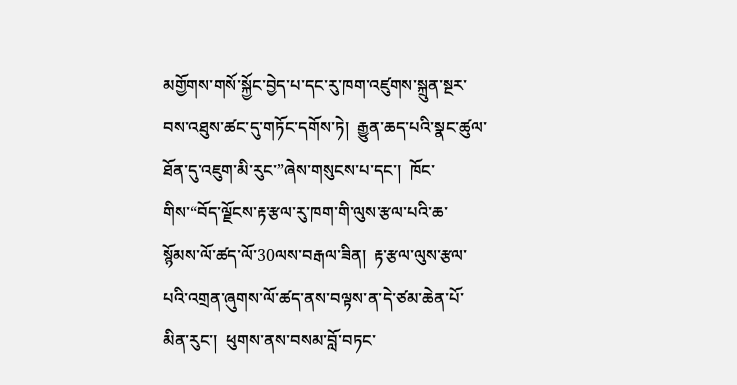མགྱོགས་གསོ་སྐྱོང་བྱེད་པ་དང་རུ་ཁག་འཛུགས་སྐྲུན་སྔར་བས་འཐུས་ཚང་དུ་གཏོང་དགོས་ཏེ།  རྒྱུན་ཆད་པའི་སྣང་ཚུལ་ཐོན་དུ་འཇུག་མི་རུང་”ཞེས་གསུངས་པ་དང་།  ཁོང་གིས་“བོད་ལྗོངས་རྟ་རྩལ་རུ་ཁག་གི་ལུས་རྩལ་པའི་ཆ་སྙོམས་ལོ་ཚད་ལོ་30ལས་བརྒལ་ཟིན།  རྟ་རྩལ་ལུས་རྩལ་པའི་འགྲན་ཞུགས་ལོ་ཚད་ནས་བལྟས་ན་དེ་ཙམ་ཆེན་པོ་མིན་རུང་།  ཕུགས་ནས་བསམ་བློ་བཏང་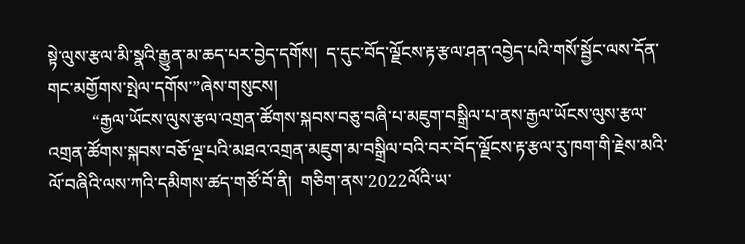སྟེ་ལུས་རྩལ་མི་སྣའི་རྒྱུན་མ་ཆད་པར་བྱེད་དགོས།  ད་དུང་བོད་ལྗོངས་རྟ་རྩལ་ཤན་འབྱེད་པའི་གསོ་སྦྱོང་ལས་དོན་གང་མགྱོགས་སྤེལ་དགོས་”ཞེས་གསུངས།
          “རྒྱལ་ཡོངས་ལུས་རྩལ་འགྲན་ཚོགས་སྐབས་བཅུ་བཞི་པ་མཇུག་བསྒྲིལ་པ་ནས་རྒྱལ་ཡོངས་ལུས་རྩལ་འགྲན་ཚོགས་སྐབས་བཅོ་ལྔ་པའི་མཐའ་འགྲན་མཇུག་མ་བསྒྲིལ་བའི་བར་བོད་ལྗོངས་རྟ་རྩལ་རུ་ཁག་གི་རྗེས་མའི་ལོ་བཞིའི་ལས་ཀའི་དམིགས་ཚད་གཙོ་བོ་ནི།  གཅིག་ནས་2022ལོའི་ཡ་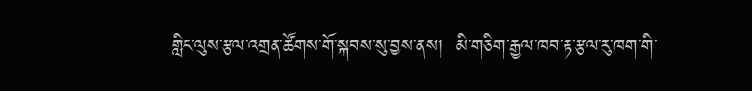གླིང་ལུས་རྩལ་འགྲན་ཚོགས་གོ་སྐབས་སུ་བྱས་ནས།  མི་གཅིག་རྒྱལ་ཁབ་རྟ་རྩལ་རུ་ཁག་གི་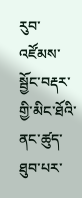རུབ་འཛོམས་སྦྱོང་བརྡར་གྱི་མིང་ཐོའི་ནང་ཚུད་ཐུབ་པར་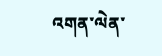འགན་ལེན་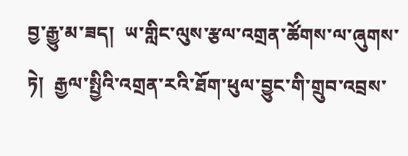བྱ་རྒྱུ་མ་ཟད།  ཡ་གླིང་ལུས་རྩལ་འགྲན་ཚོགས་ལ་ཞུགས་ཏེ།  རྒྱལ་སྤྱིའི་འགྲན་རའི་ཐོག་ཕུལ་བྱུང་གི་གྲུབ་འབྲས་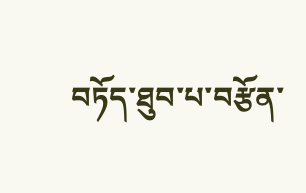བཏོད་ཐུབ་པ་བརྩོན་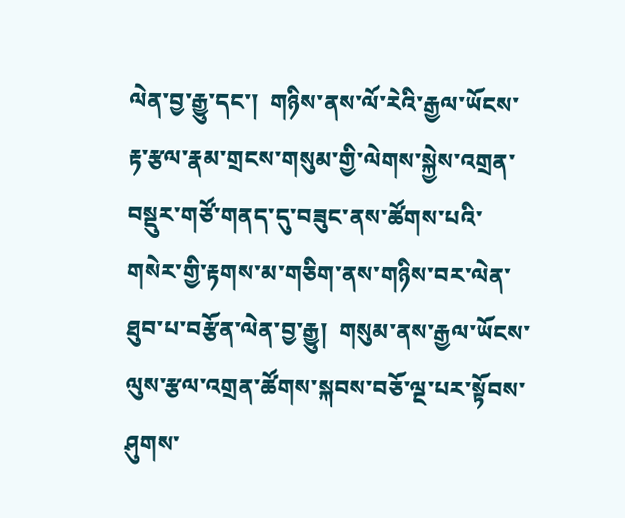ལེན་བྱ་རྒྱུ་དང་།  གཉིས་ནས་ལོ་རེའི་རྒྱལ་ཡོངས་རྟ་རྩལ་རྣམ་གྲངས་གསུམ་གྱི་ལེགས་སྐྱེས་འགྲན་བསྡུར་གཙོ་གནད་དུ་བཟུང་ནས་ཚོགས་པའི་གསེར་གྱི་རྟགས་མ་གཅིག་ནས་གཉིས་བར་ལེན་ཐུབ་པ་བརྩོན་ལེན་བྱ་རྒྱུ།  གསུམ་ནས་རྒྱལ་ཡོངས་ལུས་རྩལ་འགྲན་ཚོགས་སྐབས་བཅོ་ལྔ་པར་སྟོབས་ཤུགས་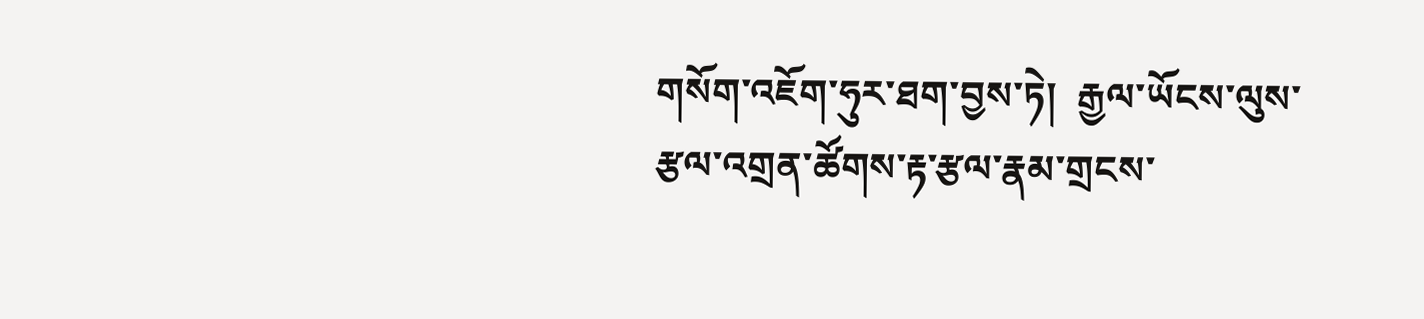གསོག་འཇོག་ཧུར་ཐག་བྱས་ཏེ།  རྒྱལ་ཡོངས་ལུས་རྩལ་འགྲན་ཚོགས་རྟ་རྩལ་རྣམ་གྲངས་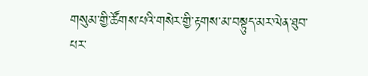གསུམ་གྱི་ཚོགས་པའི་གསེར་གྱི་རྟགས་མ་བསྟུད་མར་ལེན་ཐུབ་པར་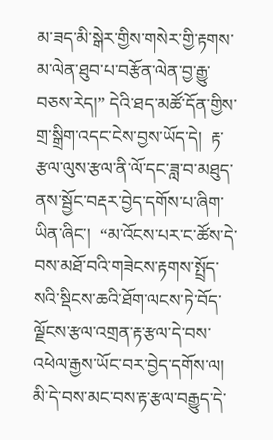མ་ཟད་མི་སྒེར་གྱིས་གསེར་གྱི་རྟགས་མ་ལེན་ཐུབ་པ་བརྩོན་ལེན་བྱ་རྒྱུ་བཅས་རེད།” དེའི་ཐད་མཚོ་དོན་གྱིས་གྲ་སྒྲིག་འདང་ངེས་བྱས་ཡོད་དེ།  རྟ་རྩལ་ལུས་རྩལ་ནི་ལོ་དང་ཟླ་བ་མཐུད་ནས་སྦྱོང་བརྡར་བྱེད་དགོས་པ་ཞིག་ཡིན་ཞིང་།  “མ་འོངས་པར་ང་ཚོས་དེ་བས་མཐོ་བའི་གཟེངས་རྟགས་སྤྲོད་སའི་སྡིངས་ཆའི་ཐོག་ལངས་ཏེ་བོད་ལྗོངས་རྩལ་འགྲན་རྟ་རྩལ་དེ་བས་འཕེལ་རྒྱས་ཡོང་བར་བྱེད་དགོས་ལ།  མི་དེ་བས་མང་བས་རྟ་རྩལ་བརྒྱུད་དེ་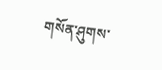གསོན་ཤུགས་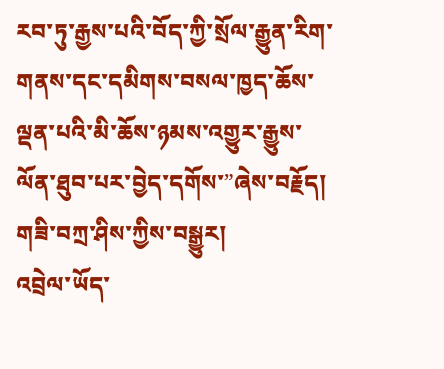རབ་ཏུ་རྒྱས་པའི་བོད་ཀྱི་སྲོལ་རྒྱུན་རིག་གནས་དང་དམིགས་བསལ་ཁྱད་ཆོས་ལྡན་པའི་མི་ཆོས་ཉམས་འགྱུར་རྒྱུས་ལོན་ཐུབ་པར་བྱེད་དགོས་”ཞེས་བརྗོད།
གཟི་བཀྲ་ཤིས་ཀྱིས་བསྒྱུར།
འབྲེལ་ཡོད་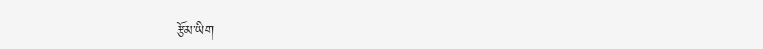རྩོམ་ཡིག